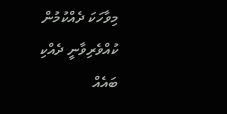މިވާހަކަ ދެއްކުމުން ކުއްވެރިވާނީ ދެއްކި ބައެއް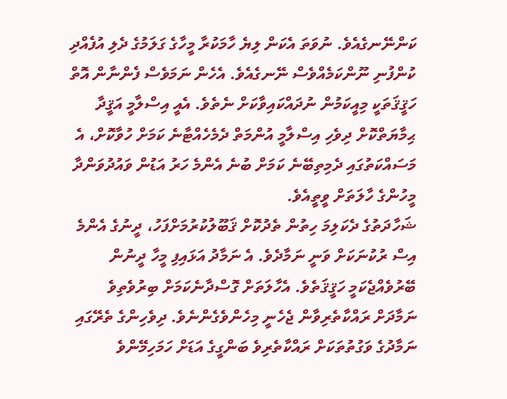ކަންނޭނގެއެވެ. ނުވަތަ އެކަން ލިޔެ ހާމަކުރާ މީހާގެ ގަލަމުގެ ދެލި އުފެއްދި ކުންފުނި ނޫންކަމެއްވެސް ނޭނގެއެވެ. އެހެން ނަމަވެސް ފެންނާން އޮތް ހަޤީޤަތަކީ މިއީކަމުން ނުދައްކައިވާކަށް ނެތެވެ. އެއީ އިސްލާމީ އަޤީދާ ޙިމާޔަތްކޮށް ދިވެހި އިސްލާމީ އުންމަތް ދެމެހެއްޓާނެ ކަމަށް ހުވާކޮށް، އެ މަސައްކަތުގައި ދެމިތިބޭނެ ކަމަށް ބުނެ އެންމެ ހަރު އަޑުން ވައުދުވަންދާ މީހުންގެ ހާލަތަށް ވީތީއެވެ.
ޝަހާދަތުގެ ދެކަލިމަ ހިތުން ތެދުކޮށް ޤަބޫލުކުރުމަށްފަހު، ދީނުގެ އެންމެ އިސް ރުކުނަކަށް ވަނީ ނަމާދެވެ. އެ ނަމާދު އަޅައިފި މީހާ ދީނުން ބޭރުވެއްޖެކަމީ ހަޤީޤަތެވެ. އެހާލަތަށް ގޮސްދާނެކަމަށް ބިރުވެތިވެ ނަމާދަށް ރައްކާތެރިވާން ޖެހެނީ މިހެންވެގެންނެވެ. ދިވެހިންގެ ތެރޭގައި ނަމާދުގެ ވަގުތުތަކަށް ރައްކާތެރިވެ ބަންގީގެ އަޑަށް ހަމަހިމޭންވެ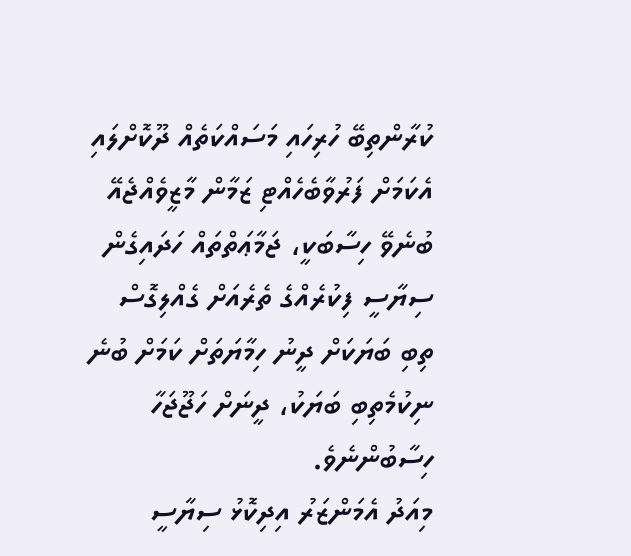ކުރާންތިބޭ ހުރިހައި މަސައްކަތެއް ދޫކޮށްލައި އެކަމަށް ފަރުވާބެހެއްޓި ޒަމާން މާޒީވެއްޖެއޭ ބުނެވޭ ހިސާބަކީ، ޖަމާޢަތްތައް ހަދައިގެން ސިޔާސީ ފިކުރެއްގެ ތެރެއަށް ގެއްލިގޮސް ތިބި ބަޔަކަށް ދީނު ހިމާޔަތަށް ކަމަށް ބުނެ ނިކުމެތިބި ބަޔަކު، ދީނަށް ހަޖޫޖަހާ ހިސާބުންނެވެ.
މިއަދު އެމަންޒަރު އިދިކޮޅު ސިޔާސީ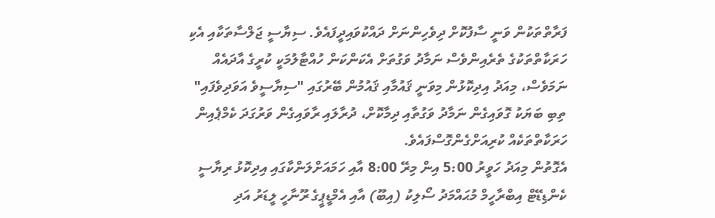ފަރާތްތަކުން ވަނީ ސާފުކޮށް ދިވެހިންނަށް ދައްކުވައިދީފައެވެ. ސިޔާސީ ޖަލްސާތަކާއި އެކި ހަރަކާތްތަކުގެ ތެރެއިންވެސް ނަމާދު ވަގުތަށް އެކަންކަން ހުއްޓާލުމަކީ ކުރީގެ އާދައެއް ނަމަވެސް، މިއަދު އިދިކޮޅުން މިވަނީ ޤައުމާއި ޤައުމުން ބޭރުގައި "ސިޔާސީވެ އަވަދިވެފައި" ތިބި ބަޔަކު ގޮވައިގެން ނަމާދު ވަގުތާއި ދިމާކޮށް، ދުރާލައި ރާވައިގެން ވަރުގަދަ ކެމްޕެއިން ހަރަކާތްތަކެއް ކުރިއަށްގެންގޮސްފައެވެ.
އެގޮތުން މިއަދު ހަވީރު 5:00 އިން މިރޭ 8:00 އާއި ހަމައަށްލަންކާގައި އިދިކޮޅު ރިޔާސީ ކެންޑިޑޭޓް އިބްރާހީމް މުޙައްމަދު ސޯލިކު (އިބޫ) އާއި އެމްޑީޕީގެ ރޫނާހީ ލީޑަރު އަދި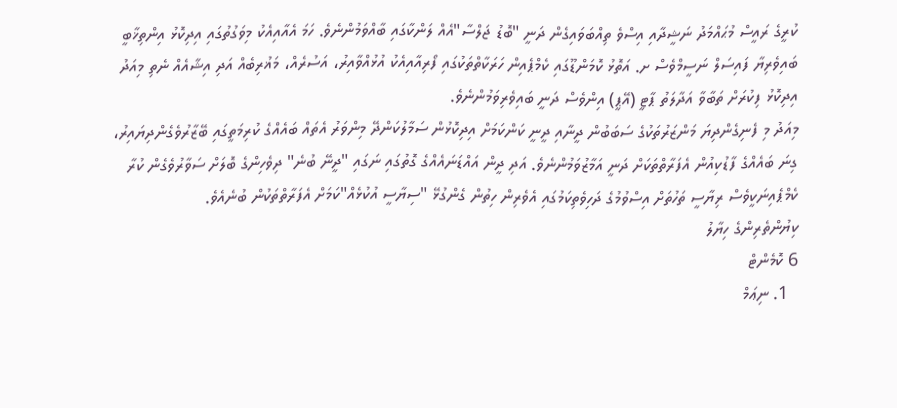ކުރީގެ ރައީސް މުޙައްމަދު ނަޝީދާއި އިސްވެ ތިއްބަވައިގެން ދަނީ "ބޮޑު ޖަލްސާ"އެއް ލަންކާގައި ބާއްވަމުންނެވެ. ހަމަ އެއާއިއެކު މިވަގުތުގައި އިދިކޮޅު އިންތިޚާބީ ބައިވެރިޔާ ފައިސަލް ނަސީމްވެސް ށ. އަތޮޅު ކޮމަންޑޫގައި ކެމްޕެއިން ހަރަކާތްތަކުގައި ފޯރިއާއިއެކު އުޅުއްވާއިރު، އަސުރެއް، މަޣުރިބެއް އަދި އިޝާއެއް ނެތި މިއަދު އިދިކޮޅު ފިކުރަށް ތަބާވާ އަދާލަތު ޕާޓީ (އޭޕީ) އިންވެސް ދަނީ ބައިވެރިވަމުންނެވެ.
މިއަދު މި ފެނިގެންދިޔަ މަންޒަރުތަކުގެ ސަބަބުން ދީނާއި ދީނީ ކަންކަމަށް އިދިކޮޅުން ސަމާލުކަންދޭ މިންވަރު އެތައް ބައެއްގެ ކުރިމަތީގައި ބޭޒާރުވެގެންދިޔައިރު، ގިނަ ބައެއްގެ ފާޑުކިއުން އެފަރާތްތަކަށް ދަނީ އަމާޒުވަމުންނެވެ. އަދި ދީން އައްޑަނައެއްގެ ގޮތުގައި ނަގައި "ދީނޭ ބުނެ" ދިވެހިންގެ ބޮލަށް ސަވާރުވެގެން ކުރާ ކެމްޕެއިނަކީވެސް ރިޔާސީ ތަހުތަށް އިސްވުމުގެ ދަހިވެތިކަމުގައި އެވެރިން ހިތުން ގެންގުޅޭ "ސިޔާސީ އުކުޅެއް"ކަމަށް އެފަރާތްތަކުން ބުނެއެވެ.
ކިޔުންތެރިންގެ ހިޔާލު
6 ކޮމެންޓް
  1. ނިޢަމް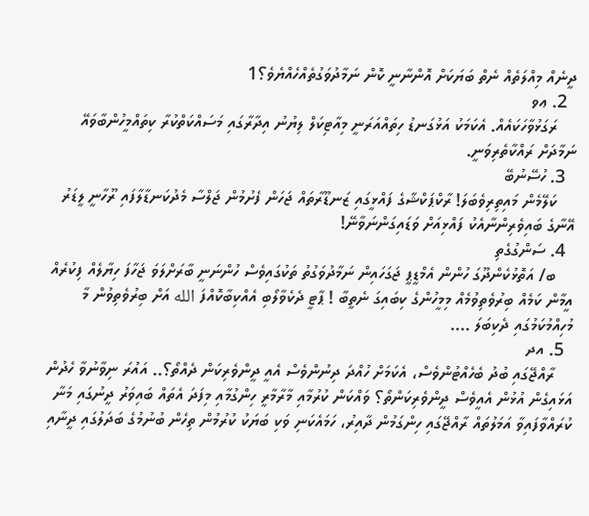ދީނެއް މިއްލަތެއް ނެތް ބަޔަކަށް އޮންނާނީ ކޮން ނަމާދުވަގުތެއްހެއްޔެވެ؟1
  2. ޢވ
    ރަގަޅުވާހަކައެއް. އެކަމަކު އަޅުގަނޑު ހިތައްއަރަނީ މިއާޓިކަލް ލިޔުނު އިދާރާގައި މަސައްކަތްކުރާ ކިތައްމީހުންބާވައޭ ނަމާދަށް ރައްކާތެރިވަނީ.
  3. ހުސޭނުބޭ
    ކަލޭމެން މައިތިރިވެބަލަ! ރާކްޕަކްޝާގެ ފައްޅީގައި ޒަނޑޫރާތައް ޖަހަން ފެށުމުން ޖަލްސާ މެދުކަނޑާލާފައި ރޫހާނީ ލީޑަރު އޭނާގެ ބައިވެރިންނާއެކު ފައްޅިއަށް ވަޑައިގަންނަވާނޭ!
  4. ސަންގުގެތި
    ބ/ އަތޮޅުކެންދޫގަ ހުންން އެމްޑީޕީ ޖަގަހައިން ނަމާދުވަގުތު ތަކުގައިވެސް ހުންނަނީ ބާރަށްލަވަ ޖަހާފަ ހިޔާލެއް ފިކުރެއް އީމާން ކަމެއް ބިރުވެތިވުމެއް މިމީހުންގެ ކިބައިގަ ނެތީބާ ! ޕާޓީ ދެކެވާލޯބި އެއްކިބާކޮއްފަ الله އަށް ބިރުވެތިވުން މާ މުހިއްމުކަމުގައި ދެކިބަލަ ....
  5. އދ
    ރާއްޖޭގައި ބުދު ބެހެއްޓުންވެސް، އެކަމަށް ހުއްދަ ދިނުންވެސް އެއީ ދީންވެރިކަން ދެއްތޯ؟.. އައުރަ ނިވާނުވާ ހެދުން އަޅައިގެން އުޅުން އެއީވެސް ދީންވެރިކަންތޯ؟ ވައްކަން ކުރުމާއި މާރާމާރީ ހިންގުމާއި މިފަދަ އެތައް ބައިވަރު ދީނުގައި މަނާ ކުރައްވާފައިވާ އަމަލުތައް ރާއްޖޭގައި ހިންގަމުން ދާއިރު، ހަމައެކަނި ވަކި ބަޔަކު ކުރުމުން ތިހެން ބުނުމުގެ ބަދަލުގައި ދީނާއި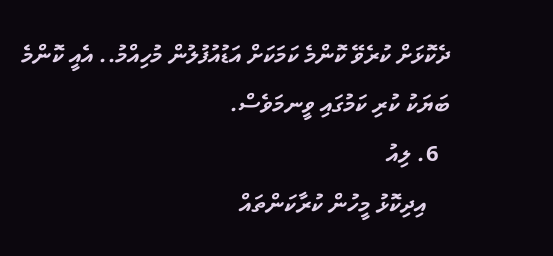ދެކޮޅަށް ކުރެވޭ ކޮންމެ ކަމަކަށް އަޑުއުފުލުން މުހިއްމު.. އެއީ ކޮންމެ ބަޔަކު ކުރި ކަމުގައި ވީނމަވެސް.
  6. ލިއު
    އިދިކޮޅު މީހުން ކުރާކަންތައް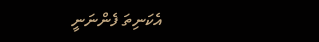އެކަނިތަ ފެންނަނީ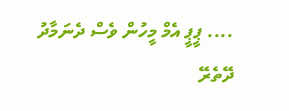.... ޕީޕީ އެމް މީހުން ވެސް ދެނަމާދު ދޭތެރޭ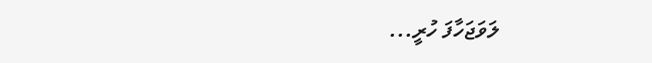ލަވަޖަހާފަ ހުރީ...